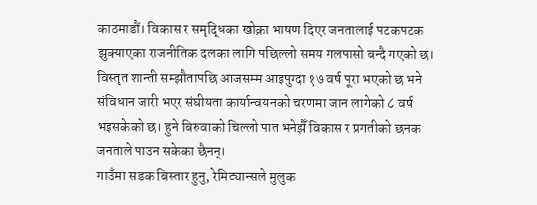काठमाडौं। विकास र समृद्धिका खोक्रा भाषण दिएर जनतालाई पटकपटक झुक्याएका राजनीतिक दलका लागि पछिल्लो समय गलपासो बन्दै गएको छ। विस्तृत शान्ती सम्झौतापछि आजसम्म आइपुग्दा १७ वर्ष पूरा भएको छ भने संविधान जारी भएर संघीयता कार्यान्वयनको चरणमा जान लागेको ८ वर्ष भइसकेको छ। हुने बिरुवाको चिल्लो पात भनेझैँ विकास र प्रगतीको छनक जनताले पाउन सकेका छैनन्।
गाउँमा सडक बिस्तार हुनु, रेमिट्यान्सले मुलुक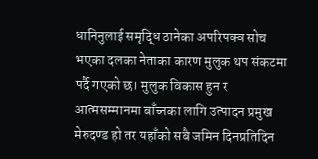धानिनुलाई समृद्धि ठानेका अपरिपक्व सोच भएका दलका नेताका कारण मुलुक थप संकटमा पर्दै गएको छ। मुलुक विकास हुन र आत्मसम्मानमा बाँच्नका लागि उत्पादन प्रमुख मेरुदण्ड हो तर यहाँको सबै जमिन दिनप्रतिदिन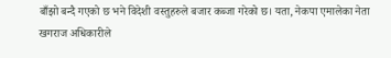बाँझो बन्दै गएको छ भने विदेशी वस्तुहरुले बजार कब्जा गरेको छ। यता, नेकपा एमालेका नेता खगराज अधिकारीले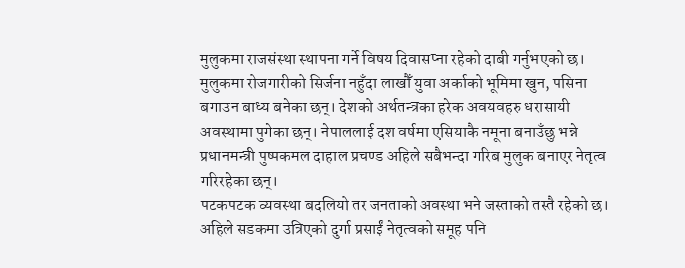मुलुकमा राजसंस्था स्थापना गर्ने विषय दिवासप्ना रहेको दाबी गर्नुभएको छ।
मुलुकमा रोजगारीको सिर्जना नहुँदा लाखौँ युवा अर्काको भूमिमा खुन, पसिना बगाउन बाध्य बनेका छन्। देशको अर्थतन्त्रका हरेक अवयवहरु धरासायी अवस्थामा पुगेका छन्। नेपाललाई दश वर्षमा एसियाकै नमूना बनाउँछु भन्ने प्रधानमन्त्री पुष्पकमल दाहाल प्रचण्ड अहिले सबैभन्दा गरिब मुलुक बनाएर नेतृत्व गरिरहेका छन्।
पटकपटक व्यवस्था बदलियो तर जनताको अवस्था भने जस्ताको तस्तै रहेको छ। अहिले सडकमा उत्रिएको दुर्गा प्रसाईं नेतृत्वको समूह पनि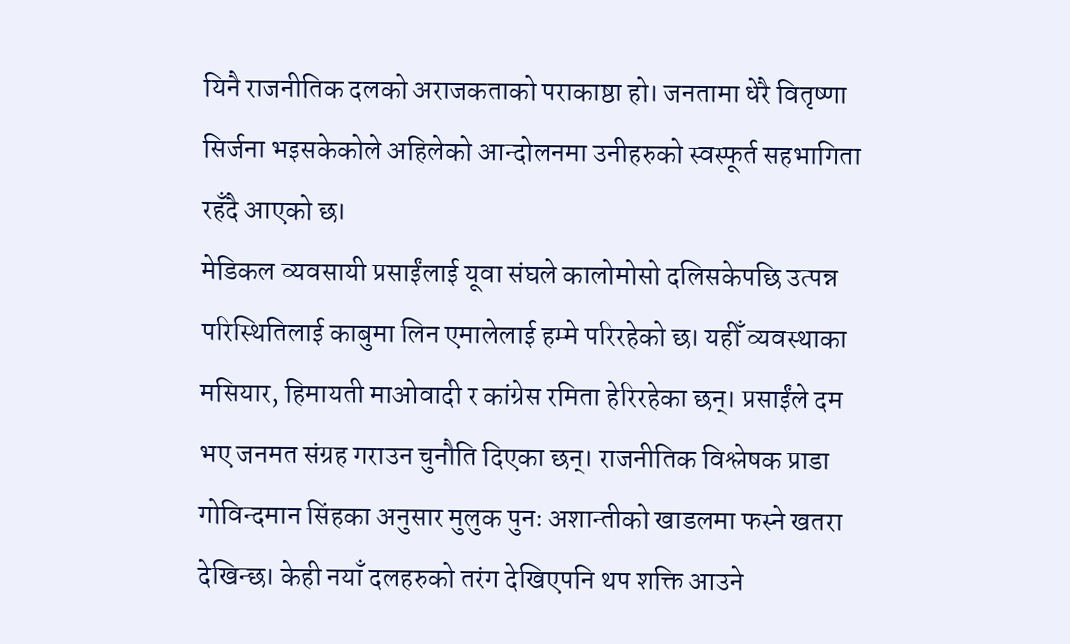यिनै राजनीतिक दलको अराजकताको पराकाष्ठा हो। जनतामा धेरै वितृष्णा सिर्जना भइसकेकोले अहिलेको आन्दोलनमा उनीहरुको स्वस्फूर्त सहभागिता रहँदै आएको छ।
मेडिकल व्यवसायी प्रसाईंलाई यूवा संघले कालोमोसो दलिसकेपछि उत्पन्न परिस्थितिलाई काबुमा लिन एमालेलाई हम्मे परिरहेको छ। यहीँ व्यवस्थाका मसियार, हिमायती माओवादी र कांग्रेस रमिता हेरिरहेका छन्। प्रसाईंले दम भए जनमत संग्रह गराउन चुनौति दिएका छन्। राजनीतिक विश्लेषक प्राडा गोविन्दमान सिंहका अनुसार मुलुक पुनः अशान्तीको खाडलमा फस्ने खतरा देखिन्छ। केही नयाँ दलहरुको तरंग देखिएपनि थप शक्ति आउने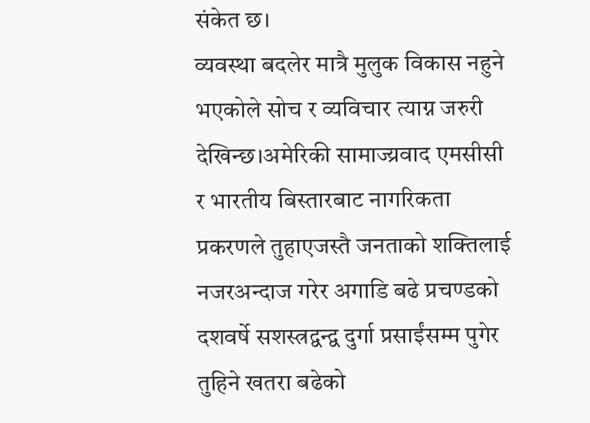संकेत छ।
व्यवस्था बदलेर मात्रै मुलुक विकास नहुने भएकोले सोच र व्यविचार त्याग्न जरुरी देखिन्छ।अमेरिकी सामाज्य्रवाद एमसीसी र भारतीय बिस्तारबाट नागरिकता प्रकरणले तुहाएजस्तै जनताको शक्तिलाई नजरअन्दाज गरेर अगाडि बढे प्रचण्डको दशवर्षे सशस्त्रद्वन्द्व दुर्गा प्रसाईंसम्म पुगेर तुहिने खतरा बढेको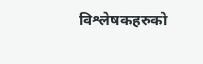विश्लेषकहरुको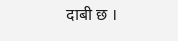दाबी छ ।